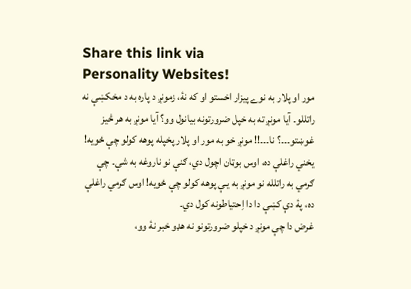Share this link via
Personality Websites!
مور او پلار به نوے پيزار اخستو او که نۀ، زمونږ د پاره به د مخکښې نه راتللو۔ آيا مونږ ته به خپل ضرورتونه بيانول وو؟ آيا مونږ به هر څيز غوښتو۔۔۔؟ نا۔۔۔!! مونږ خو به مور او پلار پخپله پوهه کولو چې ځويه! يخني راغلې ده، اوس بوټان اچول دي، ګنې نو ناروغه به شې۔ چې ګرمي به راتلله نو مونږ به يـې پوهه کولو چې ځويه! اوس ګرمي راغلې ده، پۀ دې کښې دا دا اِحتياطونه کول دي۔
غرض دا چې مونږ د خپلو ضرورتونو نه هډو خبر نۀ وو،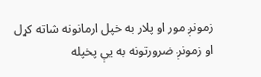زمونږ مور او پلار به خپل ارمانونه شاته کړل او زمونږ ضرورتونه به يې پخپله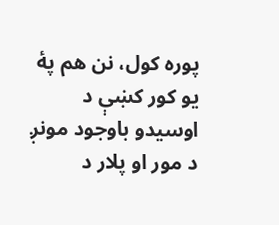پوره کول، نن هم پۀ يو کور کښې د اوسيدو باوجود مونږ د مور او پلار د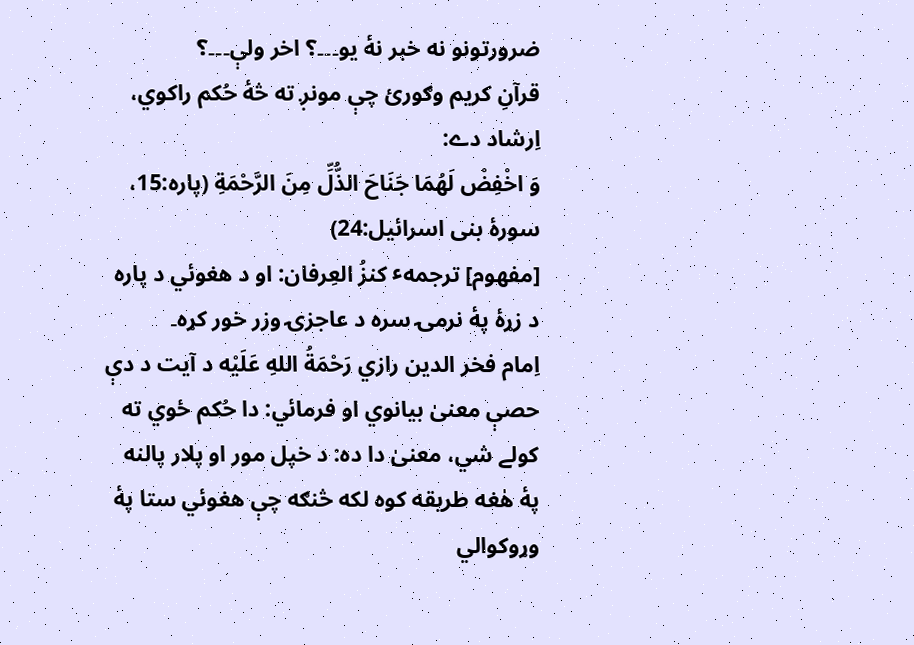ضرورتونو نه خبر نۀ يو۔۔۔؟ اخر ولې۔۔۔؟
قرآنِ کريم وګورئ چې مونږ ته څۀ حُکم راکوي، اِرشاد دے:
وَ اخْفِضْ لَهُمَا جَنَاحَ الذُّلِّ مِنَ الرَّحْمَةِ (پارہ:15، سورۀ بنی اسرائیل:24)
[مفهوم] ترجمهٴ کنزُ العِرفان: او د هغوئي د پاره د زړۀ پۀ نرمۍ سره د عاجزۍ وزر خور کړه۔
اِمام فخر الدين رازي رَحْمَةُ اللهِ عَلَيْه د آيت د دې حصې معنیٰ بيانوي او فرمائي: دا حُکم ځوي ته کولے شي، معنیٰ دا ده: د خپل مور او پلار پالنه پۀ هٰغه طريقه کوه لکه څنګه چې هغوئي ستا پۀ وړوکوالي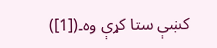کښې ستا کړې وه۔([1])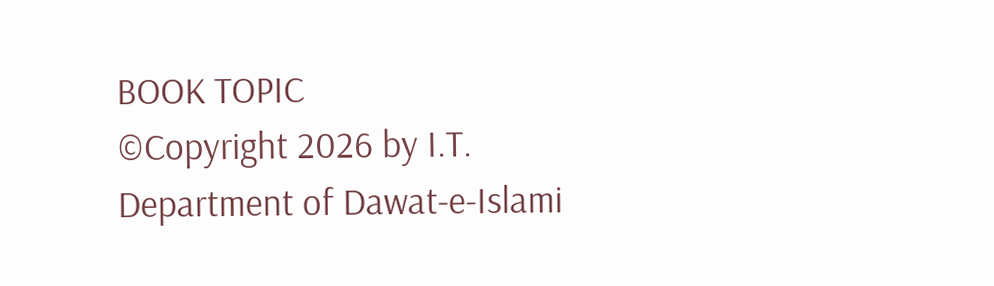BOOK TOPIC
©Copyright 2026 by I.T. Department of Dawat-e-Islami